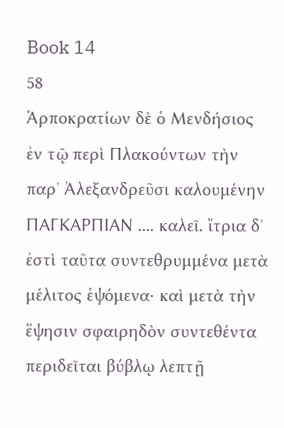Book 14
58
Ἁρποκρατίων δὲ ὁ Μενδήσιος ἐν τῷ περὶ Πλακούντων τὴν παρ᾽ Ἀλεξανδρεῦσι καλουμένην ΠΑΓΚΑΡΠΙΑΝ .... καλεῖ. ἴτρια δ᾽ ἐστὶ ταῦτα συντεθρυμμένα μετὰ μέλιτος ἑψόμενα· καὶ μετὰ τὴν ἕψησιν σφαιρηδὸν συντεθέντα περιδεῖται βύβλῳ λεπτῇ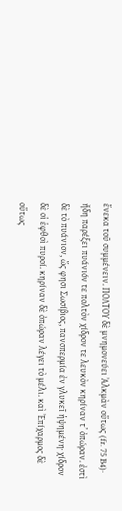ἕνεκα τοῦ συμμένειν. ΠΟΛΤΟΥ δὲ μνημονεύει Ἀλκμὰν οὕτως (fr. 75 B4)· ἤδη παρέξει πυάνιόν τε πολτὸν χίδρον τε λευκὸν κηρίναν τ’ ὀπώραν. ἐστὶ δὲ τὸ πυάνιον, ὥς φησι Σωσίβιος, πανσπερμία ἐν γλυκεῖ ἡψημένη· χίδρον δὲ οἱ ἑφθοὶ πυροί. κηρίναν δὲ ὀπώραν λέγει τὸ μέλι. καὶ Ἐπίχαρμος δὲ οὕτως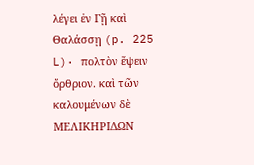λέγει ἐν Γῇ καὶ Θαλάσσῃ (p. 225 L)· πολτὸν ἕψειν ὄρθριον. καὶ τῶν καλουμένων δὲ ΜΕΛΙΚΗΡΙΔΩΝ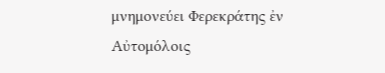μνημονεύει Φερεκράτης ἐν Αὐτομόλοις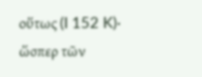οὕτως (I 152 K)· ὥσπερ τῶν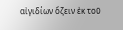αἰγιδίων ὄζειν ἐκ τοῦ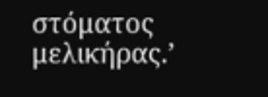στόματος μελικήρας.’